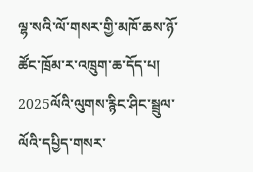ལྷ་སའི་ལོ་གསར་གྱི་མཁོ་ཆས་ཉོ་ཚོང་ཁྲོམ་ར་འཁྲུག་ཆ་དོད་པ།
2025ལོའི་ལུགས་རྙིང་ཤིང་སྦྲུལ་ལོའི་དཔྱིད་གསར་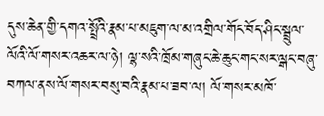དུས་ཆེན་གྱི་དགའ་སྤྲོའི་རྣམ་པ་མཇུག་ལ་མ་འགྲིལ་གོང་བོད་ཤིང་སྦྲུལ་ལོའི་ལོ་གསར་འཆར་ལ་ཉེ། ལྷ་སའི་ཁྲོམ་གཞུང་ཆེ་ཆུང་གང་སར་ལྒང་བཞུ་བཀལ་ནས་ལོ་གསར་བསུ་བའི་རྣམ་པ་ཟབ་ལ། ལོ་གསར་མཁོ་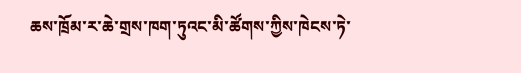ཆས་ཁྲོམ་ར་ཆེ་གྲས་ཁག་ཏུའང་མི་ཚོགས་ཀྱིས་ཁེངས་ཏེ་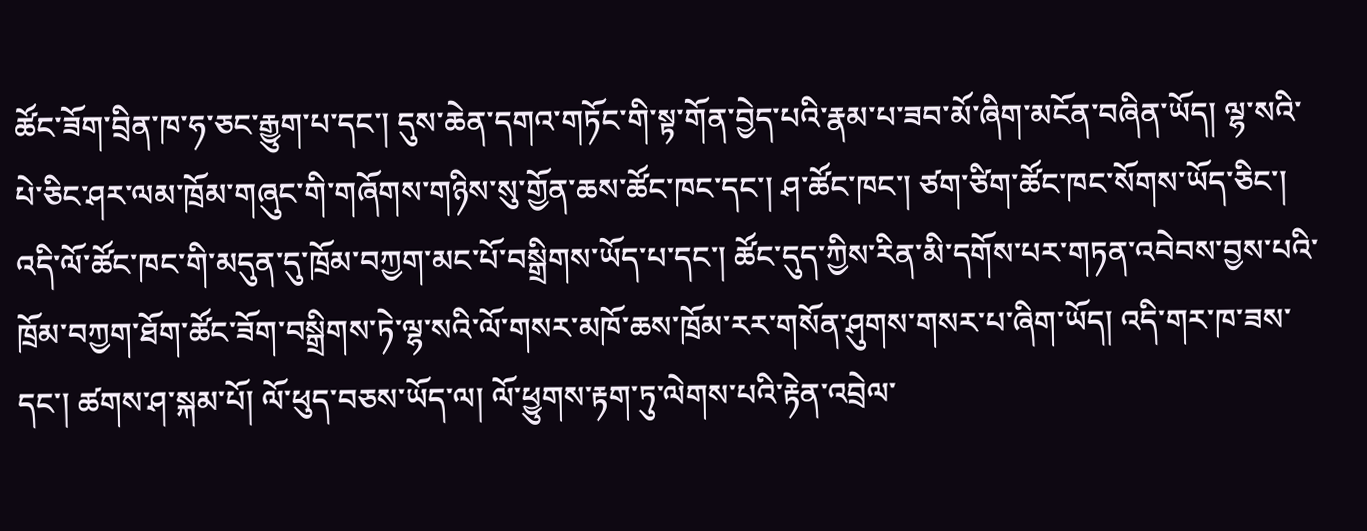ཚོང་ཟོག་བྲིན་ཁ་ཧ་ཅང་རྒྱུག་པ་དང་། དུས་ཆེན་དགའ་གཏོང་གི་སྟ་གོན་བྱེད་པའི་རྣམ་པ་ཟབ་མོ་ཞིག་མངོན་བཞིན་ཡོད། ལྷ་སའི་པེ་ཅིང་ཤར་ལམ་ཁྲོམ་གཞུང་གི་གཞོགས་གཉིས་སུ་གྱོན་ཆས་ཚོང་ཁང་དང་། ཤ་ཚོང་ཁང་། ཙག་ཙིག་ཚོང་ཁང་སོགས་ཡོད་ཅིང་། འདི་ལོ་ཚོང་ཁང་གི་མདུན་དུ་ཁྲོམ་བཀྱག་མང་པོ་བསྒྲིགས་ཡོད་པ་དང་། ཚོང་དུད་ཀྱིས་རིན་མི་དགོས་པར་གཏན་འབེབས་བྱས་པའི་ཁྲོམ་བཀྱག་ཐོག་ཚོང་ཟོག་བསྒྲིགས་ཏེ་ལྷ་སའི་ལོ་གསར་མཁོ་ཆས་ཁྲོམ་རར་གསོན་ཤུགས་གསར་པ་ཞིག་ཡོད། འདི་གར་ཁ་ཟས་དང་། ཚགས་ཤ་སྐམ་པོ། ལོ་ཕུད་བཅས་ཡོད་ལ། ལོ་ཕྱུགས་རྟག་ཏུ་ལེགས་པའི་རྟེན་འབྲེལ་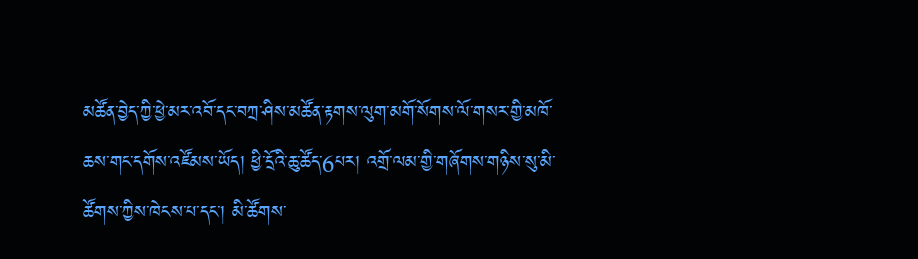མཚོན་བྱེད་ཀྱི་ཕྱེ་མར་འབོ་དང་བཀྲ་ཤིས་མཚོན་རྟགས་ལུག་མགོ་སོགས་ལོ་གསར་གྱི་མཁོ་ཆས་གང་དགོས་འཛོམས་ཡོད། ཕྱི་དྲོའི་ཆུ་ཚོད་6པར། འགྲོ་ལམ་གྱི་གཞོགས་གཉིས་སུ་མི་ཚོགས་ཀྱིས་ཁེངས་པ་དང་། མི་ཚོགས་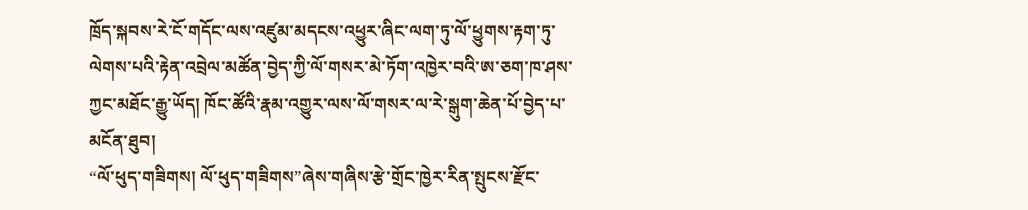ཁྲོད་སྐབས་རེ་ངོ་གདོང་ལས་འཛུམ་མདངས་འཕྱུར་ཞིང་ལག་ཏུ་ལོ་ཕྱུགས་རྟག་ཏུ་ལེགས་པའི་རྟེན་འབྲེལ་མཚོན་བྱེད་ཀྱི་ལོ་གསར་མེ་ཏོག་འཁྱེར་བའི་ཨ་ཅག་ཁ་ཤས་ཀྱང་མཐོང་རྒྱུ་ཡོད། ཁོང་ཚོའི་རྣམ་འགྱུར་ལས་ལོ་གསར་ལ་རེ་སྒུག་ཆེན་པོ་བྱེད་པ་མངོན་ཐུབ།
“ལོ་ཕུད་གཟིགས། ལོ་ཕུད་གཟིགས”ཞེས་གཞིས་རྩེ་གྲོང་ཁྱེར་རིན་སྤུངས་རྫོང་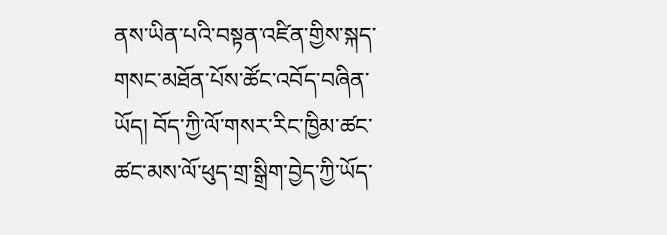ནས་ཡིན་པའི་བསྟན་འཛིན་གྱིས་སྐད་གསང་མཐོན་པོས་ཚོང་འབོད་བཞིན་ཡོད། བོད་ཀྱི་ལོ་གསར་རིང་ཁྱིམ་ཚང་ཚང་མས་ལོ་ཕུད་གྲ་སྒྲིག་བྱེད་ཀྱི་ཡོད་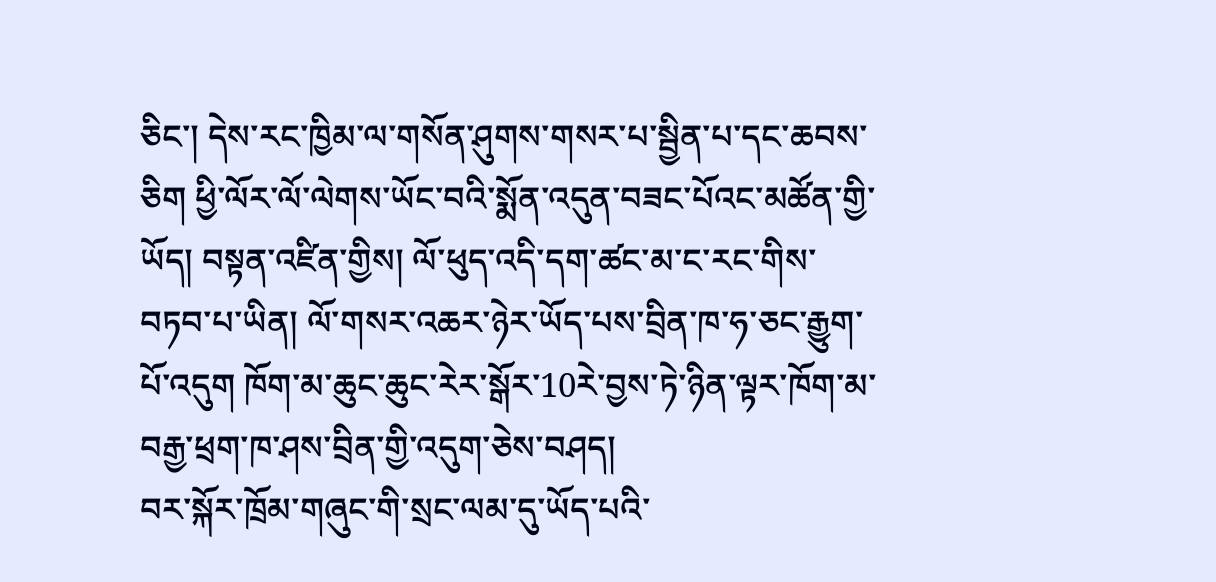ཅིང་། དེས་རང་ཁྱིམ་ལ་གསོན་ཤུགས་གསར་པ་སྦྱིན་པ་དང་ཆབས་ཅིག ཕྱི་ལོར་ལོ་ལེགས་ཡོང་བའི་སྨོན་འདུན་བཟང་པོའང་མཚོན་གྱི་ཡོད། བསྟན་འཛིན་གྱིས། ལོ་ཕུད་འདི་དག་ཚང་མ་ང་རང་གིས་བཏབ་པ་ཡིན། ལོ་གསར་འཆར་ཉེར་ཡོད་པས་བྲིན་ཁ་ཧ་ཅང་རྒྱུག་པོ་འདུག ཁོག་མ་ཆུང་ཆུང་རེར་སྒོར་10རེ་བྱས་ཏེ་ཉིན་ལྟར་ཁོག་མ་བརྒྱ་ཕྲག་ཁ་ཤས་བྲིན་གྱི་འདུག་ཅེས་བཤད།
བར་སྐོར་ཁྲོམ་གཞུང་གི་སྲང་ལམ་དུ་ཡོད་པའི་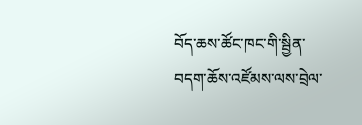བོད་ཆས་ཚོང་ཁང་གི་སྦྱིན་བདག་ཆོས་འཛོམས་ལས་བྲེལ་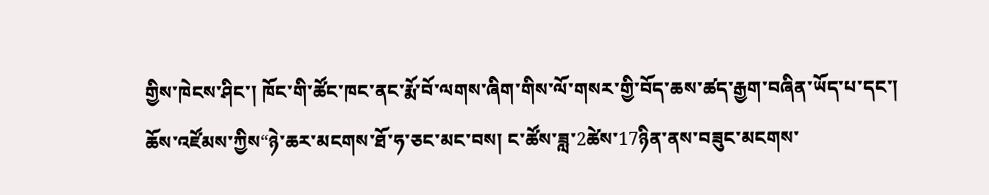གྱིས་ཁེངས་ཤིང་། ཁོང་གི་ཚོང་ཁང་ནང་རྨོ་བོ་ལགས་ཞིག་གིས་ལོ་གསར་གྱི་བོད་ཆས་ཚད་རྒྱག་བཞིན་ཡོད་པ་དང་། ཆོས་འཛོམས་ཀྱིས“ཉེ་ཆར་མངགས་ཐོ་ཧ་ཅང་མང་བས། ང་ཚོས་ཟླ་2ཚེས་17ཉིན་ནས་བཟུང་མངགས་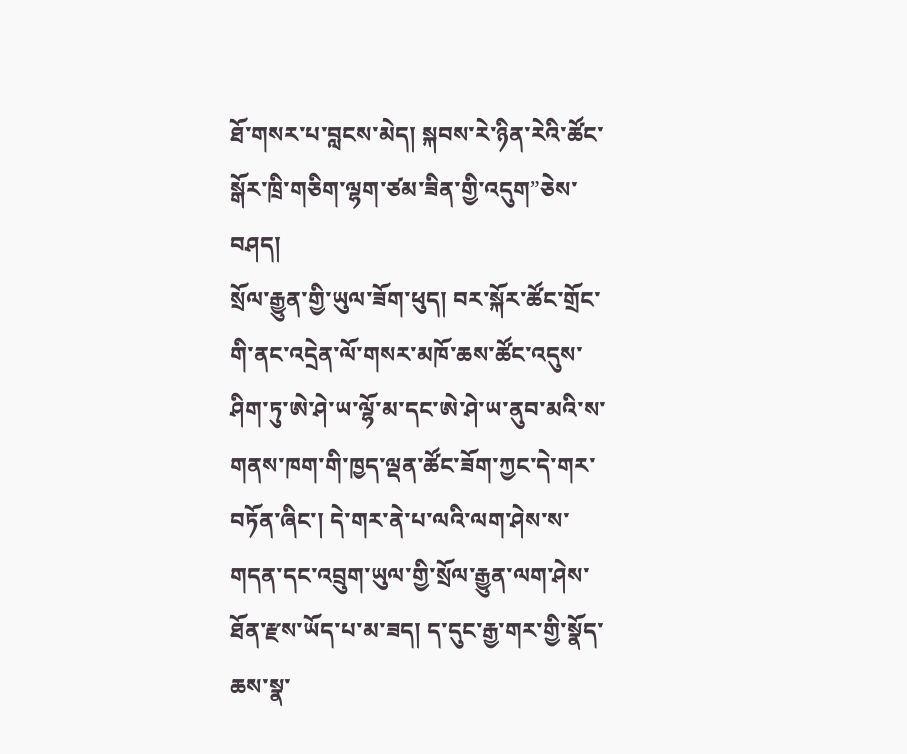ཐོ་གསར་པ་བླངས་མེད། སྐབས་རེ་ཉིན་རེའི་ཚོང་སྒོར་ཁྲི་གཅིག་ལྷག་ཙམ་ཟིན་གྱི་འདུག”ཅེས་བཤད།
སྲོལ་རྒྱུན་གྱི་ཡུལ་ཟོག་ཕུད། བར་སྐོར་ཚོང་གྲོང་གི་ནང་འདྲེན་ལོ་གསར་མཁོ་ཆས་ཚོང་འདུས་ཤིག་ཏུ་ཨེ་ཤེ་ཡ་ལྷོ་མ་དང་ཨེ་ཤེ་ཡ་ནུབ་མའི་ས་གནས་ཁག་གི་ཁྱད་ལྡན་ཚོང་ཟོག་ཀྱང་དེ་གར་བཏོན་ཞིང་། དེ་གར་ནེ་པ་ལའི་ལག་ཤེས་ས་གདན་དང་འབྲུག་ཡུལ་གྱི་སྲོལ་རྒྱུན་ལག་ཤེས་ཐོན་རྫས་ཡོད་པ་མ་ཟད། ད་དུང་རྒྱ་གར་གྱི་སྣོད་ཆས་སྣ་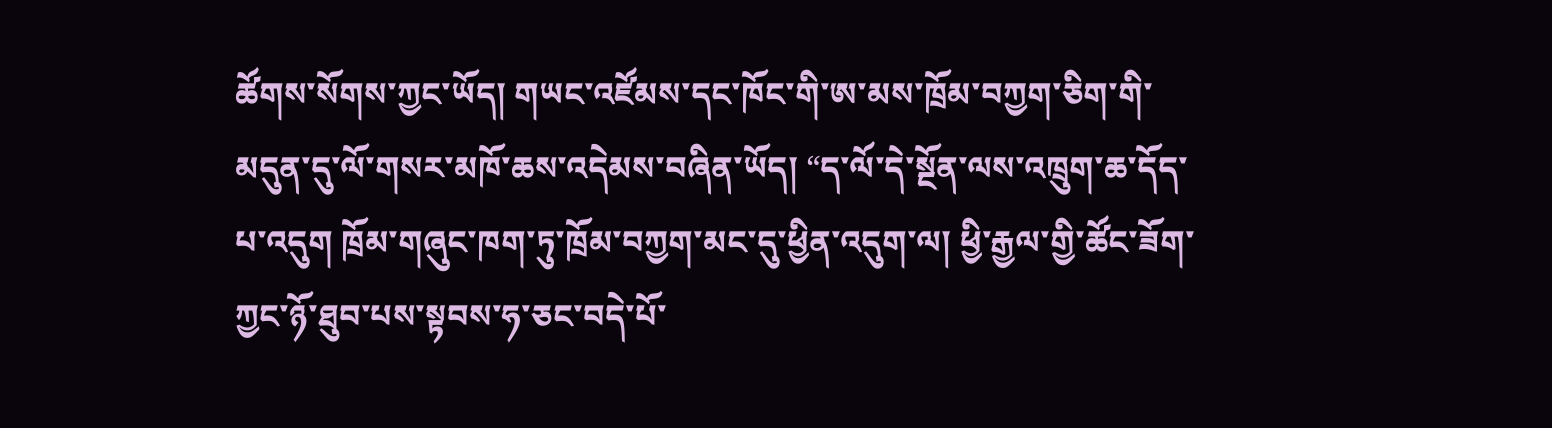ཚོགས་སོགས་ཀྱང་ཡོད། གཡང་འཛོམས་དང་ཁོང་གི་ཨ་མས་ཁྲོམ་བཀྱག་ཅིག་གི་མདུན་དུ་ལོ་གསར་མཁོ་ཆས་འདེམས་བཞིན་ཡོད། “ད་ལོ་དེ་སྔོན་ལས་འཁྲུག་ཆ་དོད་པ་འདུག ཁྲོམ་གཞུང་ཁག་ཏུ་ཁྲོམ་བཀྱག་མང་དུ་ཕྱིན་འདུག་ལ། ཕྱི་རྒྱལ་གྱི་ཚོང་ཟོག་ཀྱང་ཉོ་ཐུབ་པས་སྟབས་ཧ་ཅང་བདེ་པོ་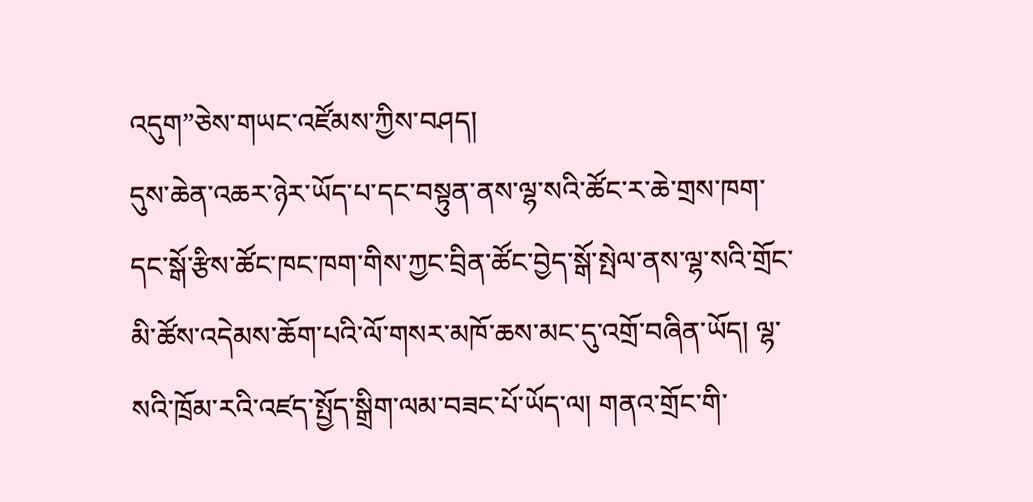འདུག”ཅེས་གཡང་འཛོམས་ཀྱིས་བཤད།
དུས་ཆེན་འཆར་ཉེར་ཡོད་པ་དང་བསྟུན་ནས་ལྷ་སའི་ཚོང་ར་ཆེ་གྲས་ཁག་དང་སྒོ་རྩིས་ཚོང་ཁང་ཁག་གིས་ཀྱང་བྲིན་ཚོང་བྱེད་སྒོ་སྤེལ་ནས་ལྷ་སའི་གྲོང་མི་ཚོས་འདེམས་ཆོག་པའི་ལོ་གསར་མཁོ་ཆས་མང་དུ་འགྲོ་བཞིན་ཡོད། ལྷ་སའི་ཁྲོམ་རའི་འཛད་སྤྱོད་སྒྲིག་ལམ་བཟང་པོ་ཡོད་ལ། གནའ་གྲོང་གི་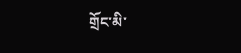གྲོང་མི་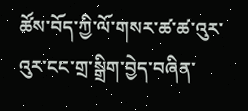ཚོས་བོད་ཀྱི་ལོ་གསར་ཚ་ཚ་འུར་འུར་ངང་གྲ་སྒྲིག་བྱེད་བཞིན་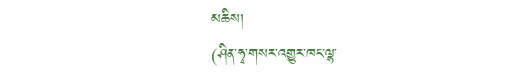མཆིས།
(ཤིན་ཧྭ་གསར་འགྱུར་ཁང་ལྷ་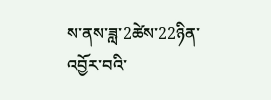ས་ནས་ཟླ་2ཚེས་22ཉིན་འབྱོར་བའི་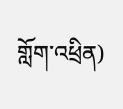གློག་འཕྲིན)